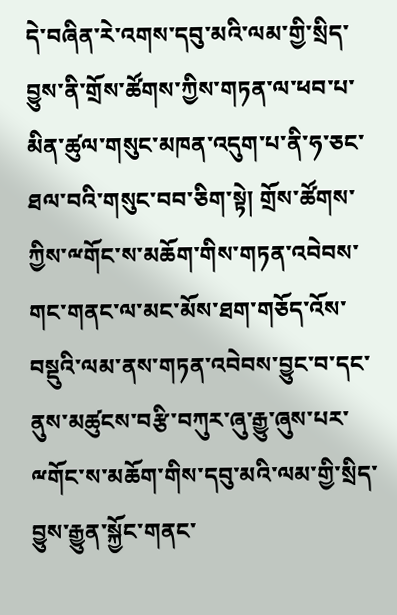དེ་བཞིན་རེ་འགས་དབུ་མའི་ལམ་གྱི་སྲིད་བྱུས་ནི་གྲོས་ཚོགས་ཀྱིས་གཏན་ལ་ཕབ་པ་མིན་ཚུལ་གསུང་མཁན་འདུག་པ་ནི་ཧ་ཅང་ཐལ་བའི་གསུང་བབ་ཅིག་སྟེ། གྲོས་ཚོགས་ཀྱིས་ྋགོང་ས་མཆོག་གིས་གཏན་འབེབས་གང་གནང་ལ་མང་མོས་ཐག་གཅོད་འོས་བསྡུའི་ལམ་ནས་གཏན་འབེབས་བྱུང་བ་དང་ནུས་མཚུངས་བརྩི་བཀུར་ཞུ་རྒྱུ་ཞུས་པར་ྋགོང་ས་མཆོག་གིས་དབུ་མའི་ལམ་གྱི་སྲིད་བྱུས་རྒྱུན་སྐྱོང་གནང་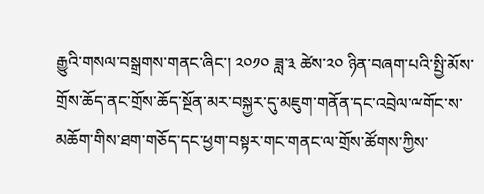རྒྱུའི་གསལ་བསྒྲགས་གནང་ཞིང་། ༢༠༡༠ ཟླ་༣ ཚེས་༢༠ ཉིན་བཞག་པའི་སྤྱི་མོས་གྲོས་ཆོད་ནང་གྲོས་ཆོད་སྔོན་མར་བསྐྱར་དུ་མཇུག་གནོན་དང་འབྲེལ་ྋགོང་ས་མཆོག་གིས་ཐག་གཅོད་དང་ཕྱག་བསྟར་གང་གནང་ལ་གྲོས་ཚོགས་ཀྱིས་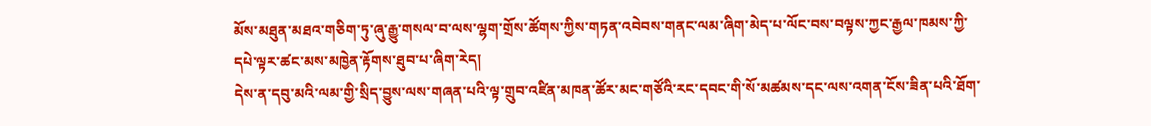མོས་མཐུན་མཐའ་གཅིག་ཏུ་ཞུ་རྒྱུ་གསལ་བ་ལས་ལྷག་གྲོས་ཚོགས་ཀྱིས་གཏན་འབེབས་གནང་ལམ་ཞིག་མེད་པ་ལོང་བས་བལྟས་ཀྱང་རྒྱལ་ཁམས་ཀྱི་དཔེ་ལྟར་ཚང་མས་མཁྱེན་རྟོགས་ཐུབ་པ་ཞིག་རེད།
དེས་ན་དབུ་མའི་ལམ་གྱི་སྲིད་བྱུས་ལས་གཞན་པའི་ལྟ་གྲུབ་འཛིན་མཁན་ཚོར་མང་གཙོའི་རང་དབང་གི་སོ་མཚམས་དང་ལས་འགན་ངོས་ཟིན་པའི་ཐོག་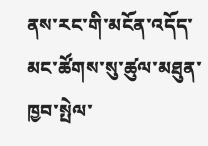ནས་རང་གི་མངོན་འདོད་མང་ཚོགས་སུ་ཚུལ་མཐུན་ཁྱབ་སྤེལ་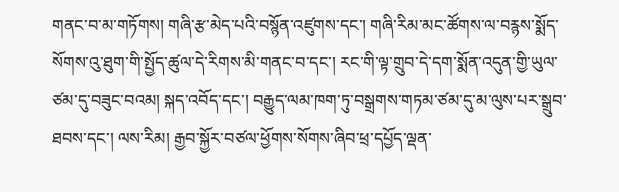གནང་བ་མ་གཏོགས། གཞི་རྩ་མེད་པའི་བསྙོན་འཛུགས་དང་། གཞི་རིམ་མང་ཚོགས་ལ་བརྙས་སྨོད་སོགས་འུ་ཐུག་གི་སྤྱོད་ཚུལ་དེ་རིགས་མི་གནང་བ་དང་། རང་གི་ལྟ་གྲུབ་དེ་དག་སྨོན་འདུན་གྱི་ཡུལ་ཙམ་དུ་བཟུང་བའམ། སྐད་འབོད་དང་། བརྒྱུད་ལམ་ཁག་ཏུ་བསྒྲགས་གཏམ་ཙམ་དུ་མ་ལུས་པར་སྒྲུབ་ཐབས་དང་། ལས་རིམ། རྒྱབ་སྐྱོར་བཙལ་ཕྱོགས་སོགས་ཞིབ་ཕྲ་དཔྱོད་ལྡན་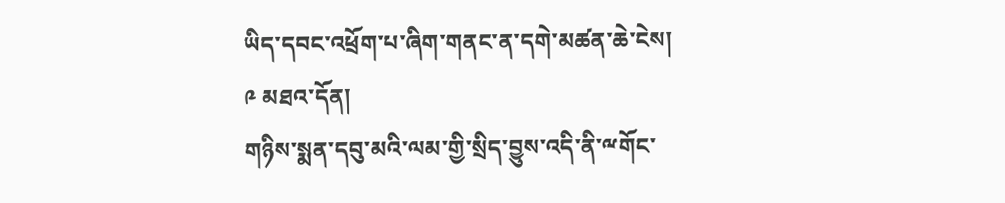ཡིད་དབང་འཕྲོག་པ་ཞིག་གནང་ན་དགེ་མཚན་ཆེ་ངེས།
༩ མཐའ་དོན།
གཉིས་སྨན་དབུ་མའི་ལམ་གྱི་སྲིད་བྱུས་འདི་ནི་ྋགོང་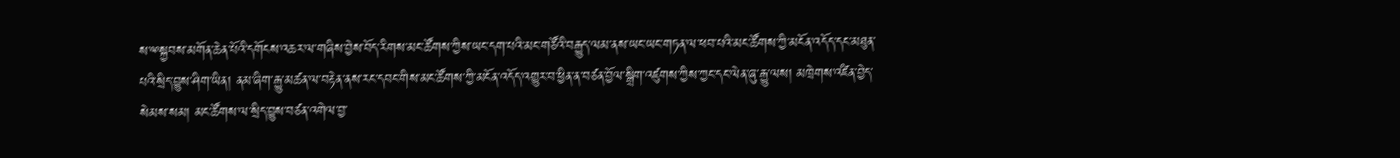ས་ྋསྐྱབས་མགོན་ཆེན་པོའི་དགོངས་འཆར་ལ་གཞིས་བྱེས་བོད་རིགས་མང་ཚོགས་ཀྱིས་ཡང་དག་པའི་མང་གཙོའི་བརྒྱུད་ལམ་ནས་ཡང་ཡང་གཏན་ལ་ཕབ་པའི་མང་ཚོགས་ཀྱི་མངོན་འདོད་དང་མཐུན་པའི་སྲིད་བྱུས་ཤིག་ཡིན། ནམ་ཞིག་རྒྱུ་མཚན་ལ་བརྟེན་ནས་རང་དབང་གིས་མང་ཚོགས་ཀྱི་མངོན་འདོད་འགྱུར་བ་ཕྱིན་ན་བཙན་བྱོལ་སྒྲིག་འཛུགས་ཀྱིས་ཀྱང་དང་ལེན་ཞུ་རྒྱུ་ལས། མཁྲེགས་འཛིན་བྱེད་སེམས་སམ། མང་ཚོགས་ལ་སྲིད་བྱུས་བཙན་འགེལ་བྱ་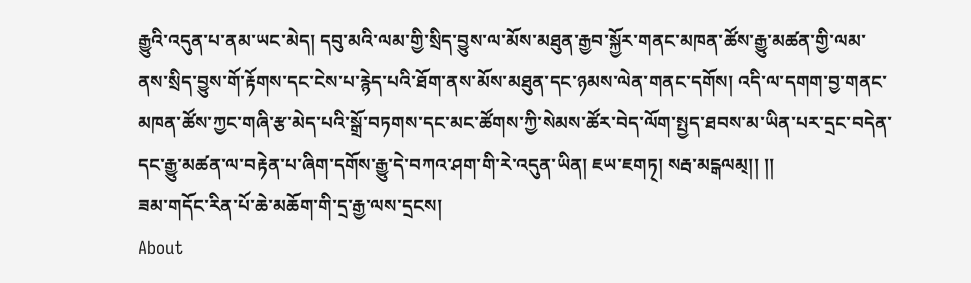རྒྱུའི་འདུན་པ་ནམ་ཡང་མེད། དབུ་མའི་ལམ་གྱི་སྲིད་བྱུས་ལ་མོས་མཐུན་རྒྱབ་སྐྱོར་གནང་མཁན་ཚོས་རྒྱུ་མཚན་གྱི་ལམ་ནས་སྲིད་བྱུས་གོ་རྟོགས་དང་ངེས་པ་རྙེད་པའི་ཐོག་ནས་མོས་མཐུན་དང་ཉམས་ལེན་གནང་དགོས། འདི་ལ་དགག་བྱ་གནང་མཁན་ཚོས་ཀྱང་གཞི་རྩ་མེད་པའི་སྒྲོ་བཏགས་དང་མང་ཚོགས་ཀྱི་སེམས་ཚོར་བེད་ལོག་སྤྱད་ཐབས་མ་ཡིན་པར་དྲང་བདེན་དང་རྒྱུ་མཚན་ལ་བརྟེན་པ་ཞིག་དགོས་རྒྱུ་དེ་བཀའ་ཤག་གི་རེ་འདུན་ཡིན། ཇཡ་ཇགཏ྄། སརྦ་མངྒལམ྄།། །།
ཟམ་གདོང་རིན་པོ་ཆེ་མཆོག་གི་དྲ་རྒྱ་ལས་དྲངས།
About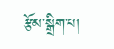རྩོམ་སྒྲིག་པ།